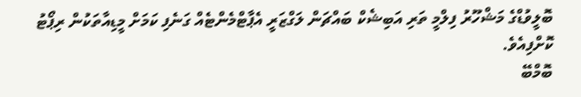ބޮލީވުޑްގެ މަޝްހޫރު ފިލްމީ ތަރި އަބިޝެކް ބައްޗަން ލަގްޒަރީ އެޕާޓްމެންޓެއް ގަނެފި ކަމަށް މީޑިއާތަކުން ރިޕޯޓު ކޮށްފިއެވެ.
ބޮމްބޭ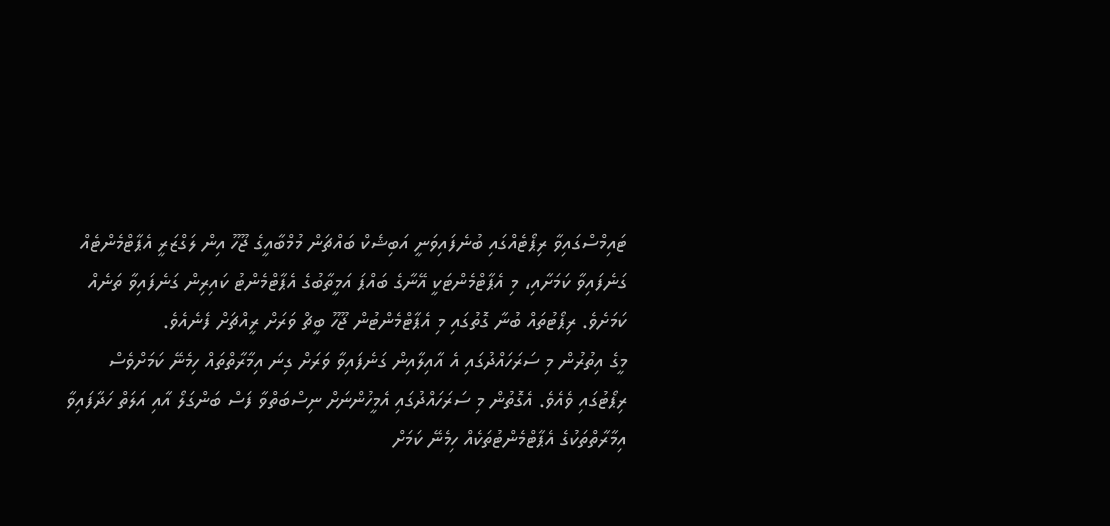ޓައިމްސްގައިވާ ރިޕޯޓެއްގައި ބުނެފައިވަނީ އަބިޝެކް ބައްޗަން މުމްބާއީގެ ޖޫހޫ އިން ލަގްޒަރީ އެޕާޓްމެންޓެއް ގަނެފައިވާ ކަމަށާއި، މި އެޕާޓްމެންޓަކީ އޭނާގެ ބައްޕަ އަމީތާބުގެ އެޕާޓްމެންޓު ކައިރިން ގަނެފައިވާ ތަނެއް ކަމަށެވެ. ރިޕޯޓުތައް ބުނާ ގޮތުގައި މި އެޕާޓްމެންޓުން ޖޫހޫ ބީޗް ވަރަށް ރީއްޗަށް ފެނެއެވެ.
މީގެ އިތުރުން މި ސަރަހައްދުގައި އެ އާއިލާއިން ގަނެފައިވާ ވަރަށް ގިނަ އިމާރާތްތައް ހިމެނޭ ކަމަށްވެސް ރިޕޯޓުގައި ވެއެވެ. އެގޮތުން މި ސަރަހައްދުގައި އެމީހުންނަށް ނިސްބަތްވާ ފަސް ބަންގަލޯ އާއި އަލަތް ހަދާފައިވާ އިމާރާތްތަކުގެ އެޕާޓްމެންޓުތަކެއް ހިމެނޭ ކަމަށް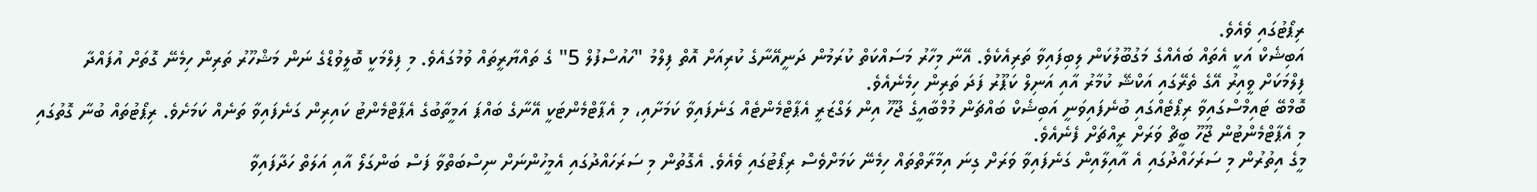ރިޕޯޓުގައި ވެއެވެ.
އަބިޝެކް އަކީ އެތައް ބައެއްގެ މަގުބޫލުކަން ލިބިފައިވާ ތަރިއެކެވެ. އޭނާ މިހާރު މަސައްކަތް ކުރަމުން ދަނީއޭނާގެ ކުރިއަށް އޮތް ފިލްމު "ހައުސްފުލް 5" ގެ ތައްޔާރީތައް ވުމުގައެވެ. މި ފިލްމަކީ ބޮލީވުޑްގެ ނަން މަޝްހޫރު ތަރިން ހިމެނޭ ގޮތަށް އުފައްދާ ފިލްމަކަށް ވީއިރު އޭގެ ތެރޭގައި އަކްޝޭ ކުމާރު އާއި އަނިލް ކަޕޫރު ފަދަ ތަރިން ހިމެނެއެވެ.
ބޮމްބޭ ޓައިމްސްގައިވާ ރިޕޯޓެއްގައި ބުނެފައިވަނީ އަބިޝެކް ބައްޗަން މުމްބާއީގެ ޖޫހޫ އިން ލަގްޒަރީ އެޕާޓްމެންޓެއް ގަނެފައިވާ ކަމަށާއި، މި އެޕާޓްމެންޓަކީ އޭނާގެ ބައްޕަ އަމީތާބުގެ އެޕާޓްމެންޓު ކައިރިން ގަނެފައިވާ ތަނެއް ކަމަށެވެ. ރިޕޯޓުތައް ބުނާ ގޮތުގައި މި އެޕާޓްމެންޓުން ޖޫހޫ ބީޗް ވަރަށް ރީއްޗަށް ފެނެއެވެ.
މީގެ އިތުރުން މި ސަރަހައްދުގައި އެ އާއިލާއިން ގަނެފައިވާ ވަރަށް ގިނަ އިމާރާތްތައް ހިމެނޭ ކަމަށްވެސް ރިޕޯޓުގައި ވެއެވެ. އެގޮތުން މި ސަރަހައްދުގައި އެމީހުންނަށް ނިސްބަތްވާ ފަސް ބަންގަލޯ އާއި އަލަތް ހަދާފައިވާ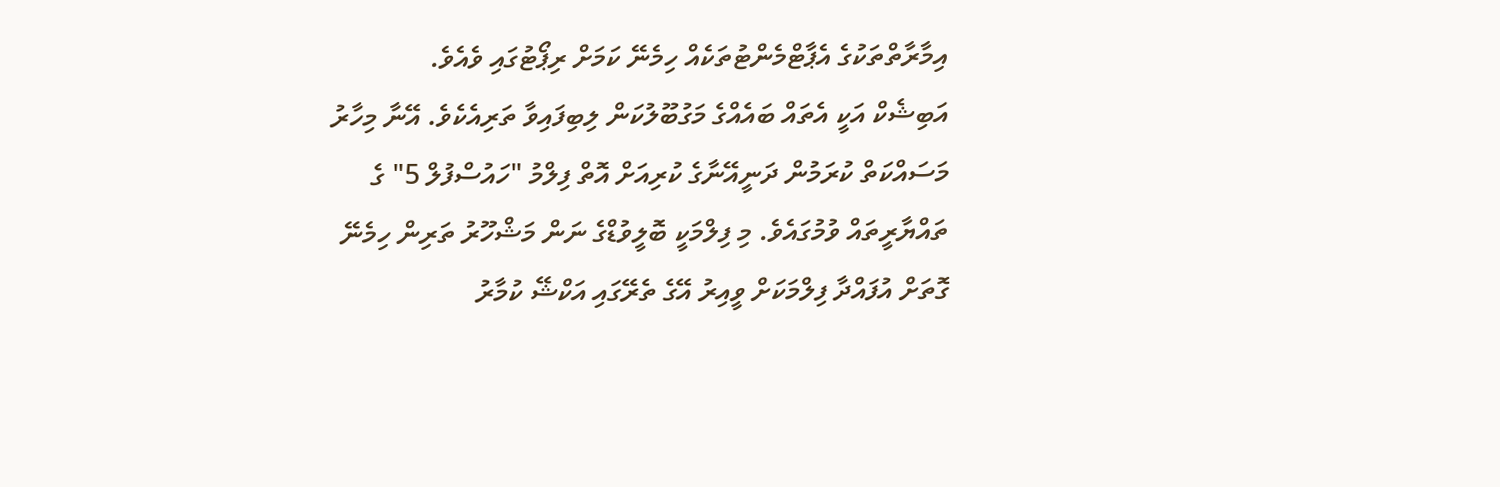އިމާރާތްތަކުގެ އެޕާޓްމެންޓުތަކެއް ހިމެނޭ ކަމަށް ރިޕޯޓުގައި ވެއެވެ.
އަބިޝެކް އަކީ އެތައް ބައެއްގެ މަގުބޫލުކަން ލިބިފައިވާ ތަރިއެކެވެ. އޭނާ މިހާރު މަސައްކަތް ކުރަމުން ދަނީއޭނާގެ ކުރިއަށް އޮތް ފިލްމު "ހައުސްފުލް 5" ގެ ތައްޔާރީތައް ވުމުގައެވެ. މި ފިލްމަކީ ބޮލީވުޑްގެ ނަން މަޝްހޫރު ތަރިން ހިމެނޭ ގޮތަށް އުފައްދާ ފިލްމަކަށް ވީއިރު އޭގެ ތެރޭގައި އަކްޝޭ ކުމާރު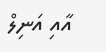އާއި އަނިލް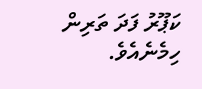ކަޕޫރު ފަދަ ތަރިން ހިމެނެއެވެ.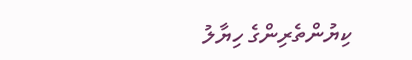ކިޔުންތެރިންގެ ހިޔާލު